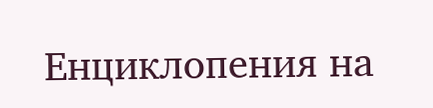Енциклопения на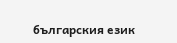българския език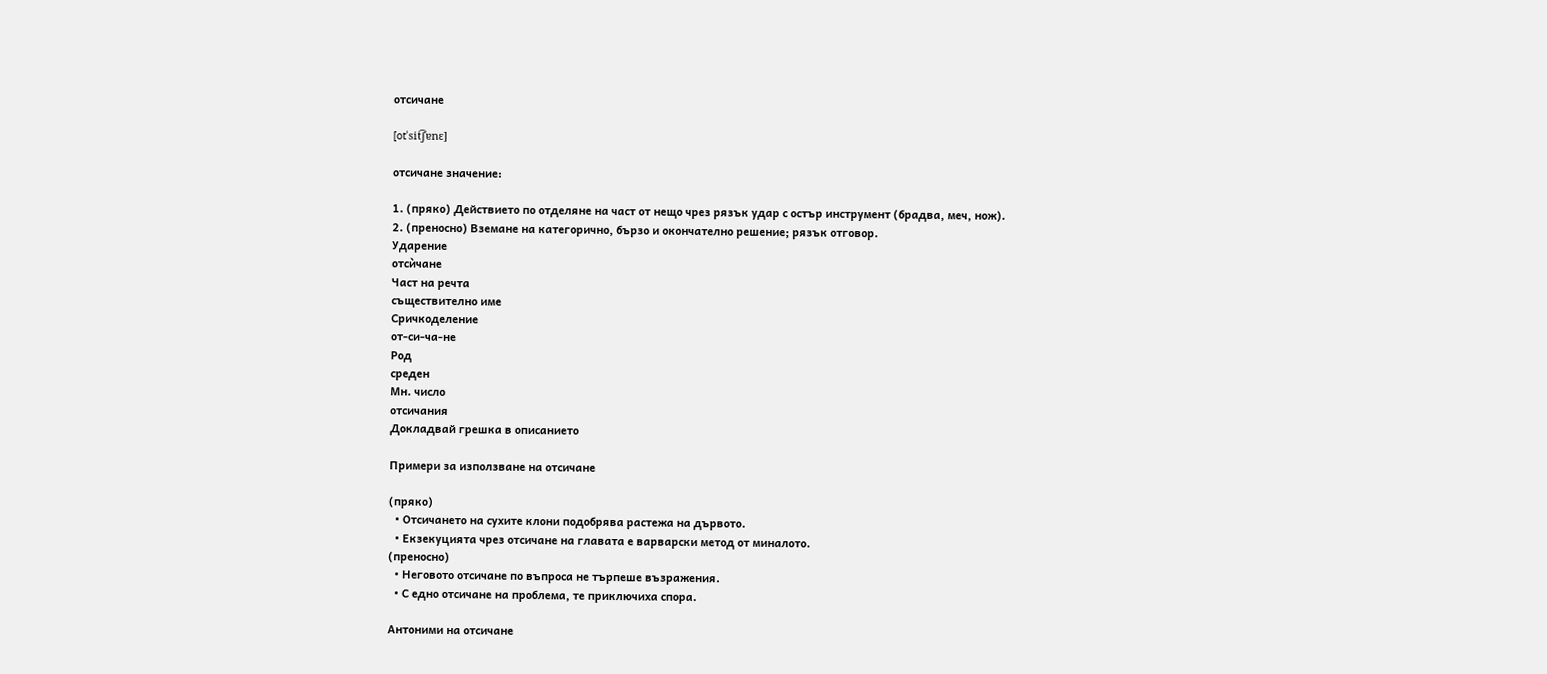отсичане

[otˈsit͡ʃɐnɛ]

отсичане значение:

1. (пряко) Действието по отделяне на част от нещо чрез рязък удар с остър инструмент (брадва, меч, нож).
2. (преносно) Вземане на категорично, бързо и окончателно решение; рязък отговор.
Ударение
отсѝчане
Част на речта
съществително име
Сричкоделение
от-си-ча-не
Род
среден
Мн. число
отсичания
Докладвай грешка в описанието

Примери за използване на отсичане

(пряко)
  • Отсичането на сухите клони подобрява растежа на дървото.
  • Екзекуцията чрез отсичане на главата е варварски метод от миналото.
(преносно)
  • Неговото отсичане по въпроса не търпеше възражения.
  • С едно отсичане на проблема, те приключиха спора.

Антоними на отсичане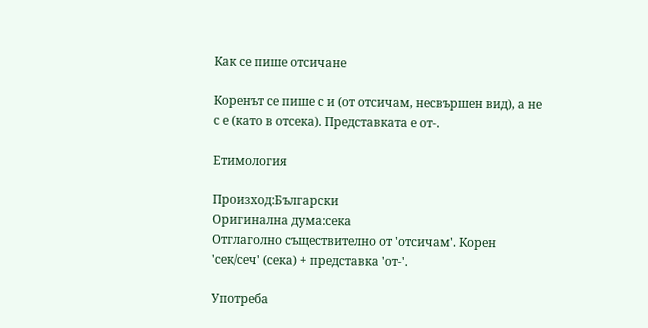Как се пише отсичане

Коренът се пише с и (от отсичам, несвършен вид), а не с е (като в отсека). Представката е от-.

Етимология

Произход:Български
Оригинална дума:сека
Отглаголно съществително от 'отсичам'. Корен 'сек/сеч' (сека) + представка 'от-'.

Употреба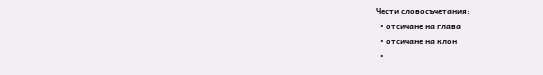Чести словосъчетания:
  • отсичане на глава
  • отсичане на клон
  •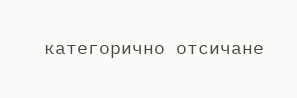категорично отсичане